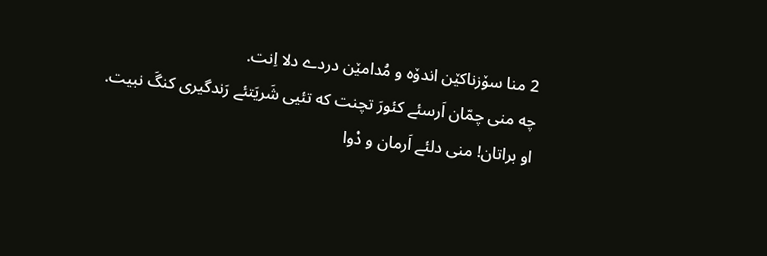2 منا سۆزناکێن اندۆه و مُدامێن دردے دلا اِنت.
چه منی چمّان اَرسئے کئورَ تچنت که تئیی شَریَتئے رَندگیری کنگَ نبیت.
او براتان! منی دلئے اَرمان و دْوا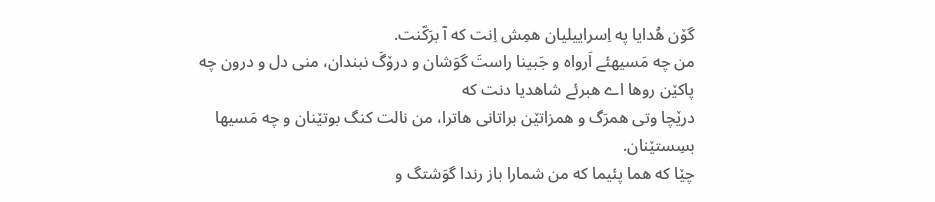گۆن هُدایا په اِسراییلیان همِش اِنت که آ برَکّنت.
من چه مَسیهئے اَرواه و جَبینا راستَ گوَشان و درۆگَ نبندان، منی دل و درون چه پاکێن روها اے هبرئے شاهدیا دنت که
درێچا وتی همرَگ و همزاتێن براتانی هاترا، من نالت کنگ بوتێنان و چه مَسیها بسِستێنان.
چێا که هما پئیما که من شمارا باز رندا گوَشتگ و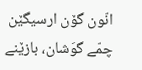انّون گۆن ارسیگێن چمّے گوَشان، بازێنے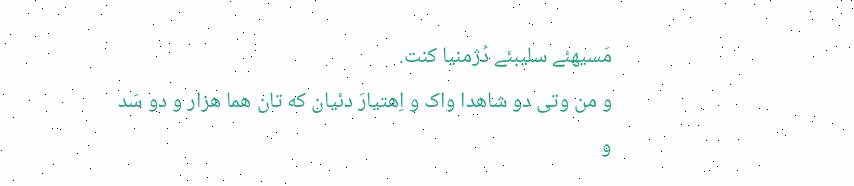مَسیهئے سلیبئے دُژمنیا کنت.
و من وتی دو شاهدا واک و اِهتیارَ دئیان که تان هما هزار و دو سَد و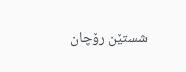شستێن رۆچان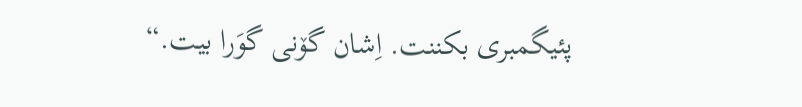پئیگمبری بکننت. اِشان گۆنی گوَرا بیت.“